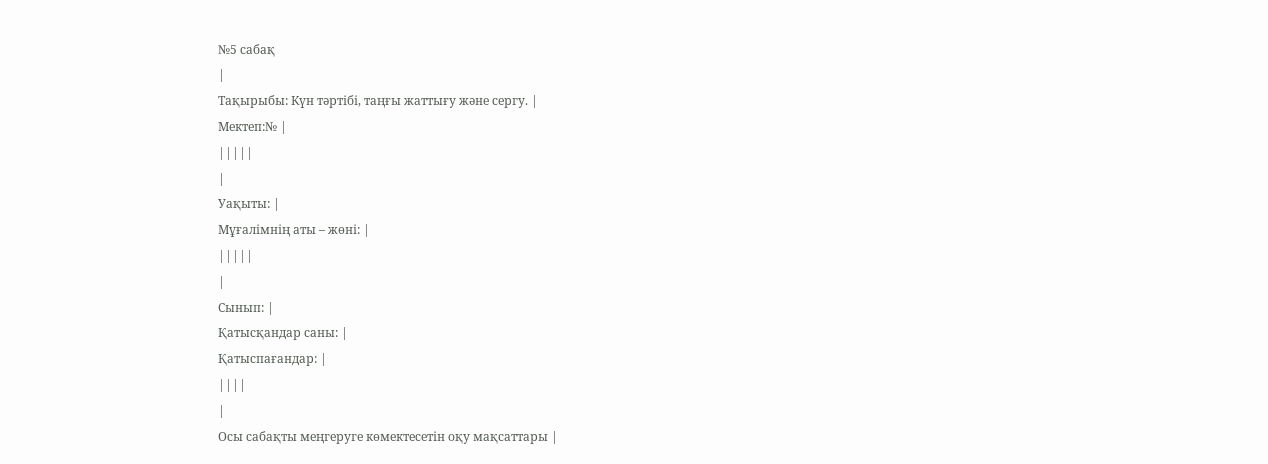№5 сабақ
|
Тақырыбы: Күн тәртібі, таңғы жаттығу және сергу. |
Мектеп:№ |
|||||
|
Уақыты: |
Мұғалімнің аты – жөні: |
|||||
|
Сынып: |
Қатысқандар саны: |
Қатыспағандар: |
||||
|
Осы сабақты меңгеруге көмектесетін оқу мақсаттары |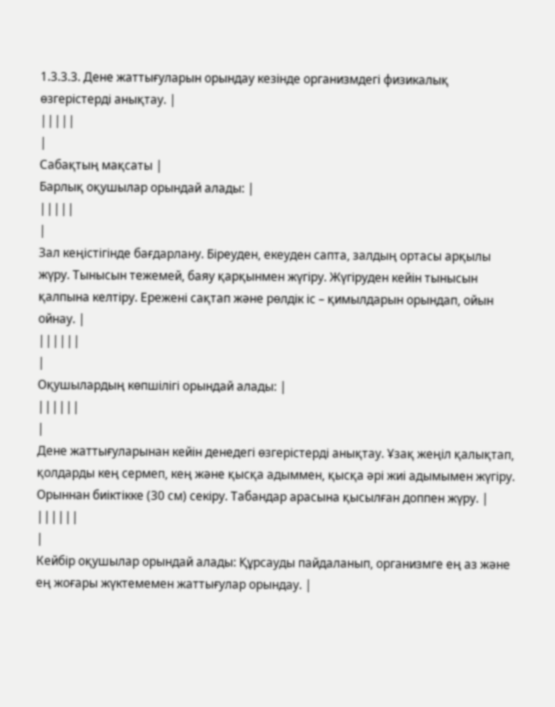1.3.3.3. Дене жаттығуларын орындау кезінде организмдегі физикалық өзгерістерді анықтау. |
|||||
|
Сабақтың мақсаты |
Барлық оқушылар орындай алады: |
|||||
|
Зал кеңістігінде бағдарлану. Біреуден, екеуден сапта, залдың ортасы арқылы жүру. Тынысын тежемей, баяу қарқынмен жүгіру. Жүгіруден кейін тынысын қалпына келтіру. Ережені сақтап және рөлдік іс – қимылдарын орындап, ойын ойнау. |
||||||
|
Оқушылардың көпшілігі орындай алады: |
||||||
|
Дене жаттығуларынан кейін денедегі өзгерістерді анықтау. Ұзақ жеңіл қалықтап, қолдарды кең сермеп, кең және қысқа адыммен, қысқа әрі жиі адымымен жүгіру. Орыннан биіктікке (30 см) секіру. Табандар арасына қысылған доппен жүру. |
||||||
|
Кейбір оқушылар орындай алады: Құрсауды пайдаланып, организмге ең аз және ең жоғары жүктемемен жаттығулар орындау. |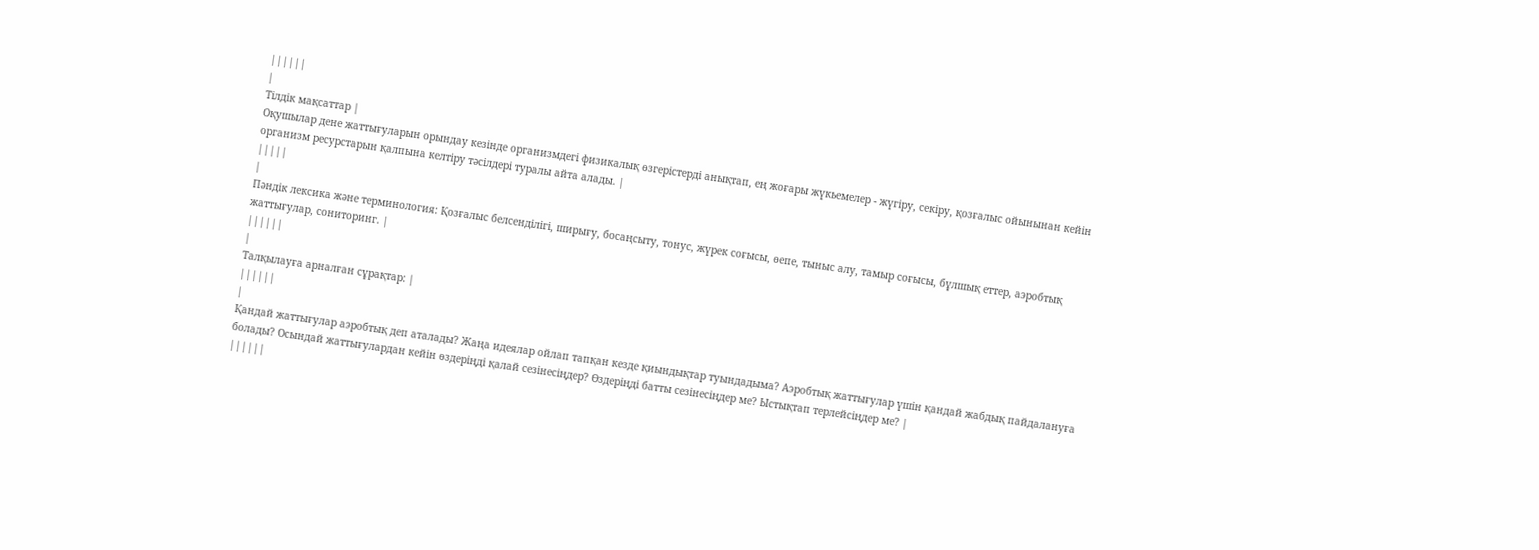||||||
|
Тілдік мақсаттар |
Оқушылар дене жаттығуларын орындау кезінде организмдегі физикалық өзгерістерді анықтап, ең жоғары жүкьемелер - жүгіру, секіру, қозғалыс ойынынан кейін организм ресурстарын қалпына келтіру тәсілдері туралы айта алады. |
|||||
|
Пәндік лексика және терминология: Қозғалыс белсенділігі, ширығу, босаңсыту, тонус, жүрек соғысы, өепе, тыныс алу, тамыр соғысы, бұлшық еттер, аэробтық жаттығулар, сониторинг. |
||||||
|
Талқылауға арналған сұрақтар: |
||||||
|
Қандай жаттығулар аэробтық деп аталады? Жаңа идеялар ойлап тапқан кезде қиындықтар туындадыма? Аэробтық жаттығулар үшін қандай жабдық пайдалануға болады? Осындай жаттығулардан кейін өздеріңді қалай сезінесіңдер? Өздеріңді батты сезінесіңдер ме? Ыстықтап терлейсіңдер ме? |
||||||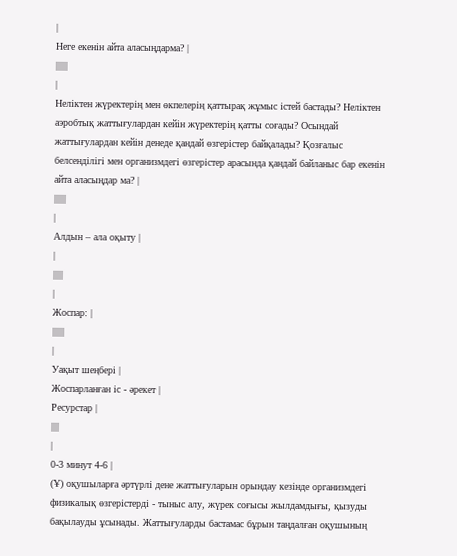|
Неге екенін айта аласыңдарма? |
||||||
|
Неліктен жүректерің мен өкпелерің қаттырақ жұмыс істей бастады? Неліктен аэробтық жаттығулардан кейін жүректерің қатты соғады? Осындай жаттығулардан кейін денеде қандай өзгерістер байқалады? Қозғалыс белсенділігі мен организмдегі өзгерістер арасында қандай байланыс бар екенін айта аласыңдар ма? |
||||||
|
Алдын – ала оқыту |
|
|||||
|
Жоспар: |
||||||
|
Уақыт шеңбері |
Жоспарланған іс - әрекет |
Ресурстар |
||||
|
0-3 минут 4-6 |
(Ұ) оқушыларға әртүрлі дене жаттығуларын орындау кезінде организмдегі физикалық өзгерістерді - тыныс алу, жүрек соғысы жылдамдығы, қызуды бақылауды ұсынады. Жаттығуларды бастамас бұрын таңдалған оқушының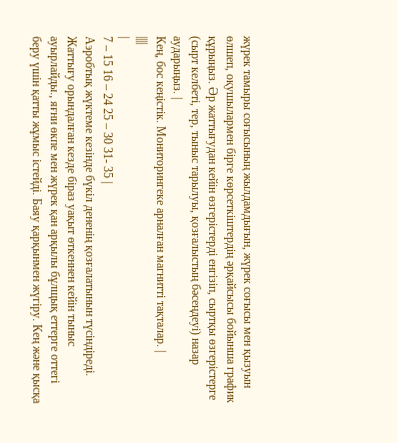жүрек тамыры соғысының жылдамдығын, жүрек соғысы мен қызуын өлшеп, оқушылармен бірге көрсеткіштердің әрқайсысы бойынша график құрыңыз. Әр жаттығудан кейін өзгерістерді енгізіп, сыртқы өзгерістерге (сырт келбеті, тер, тыныс тарылуы, қозғалыстың бәсеңдеуі) назар аударыңыз. |
Кең, бос кеңістік. Мониторингеке арналған магнитті тақталар. |
||||
|
7 – 15 16 – 24 25 – 30 31- 35 |
Аэробтық жүктеме кезінде бүкіл дененің қозғалатынын түсіндіреді. Жаттығу орындалған кезде біраз уақыт өткеннен кейін тыныс ауырлайды., яғни өкпе мен жүрек қан арқылы бұлщық еттерге оттегі беру үшін қатты жұмыс істейді. Баяу қарқынмен жүгіру. Кең және қысқа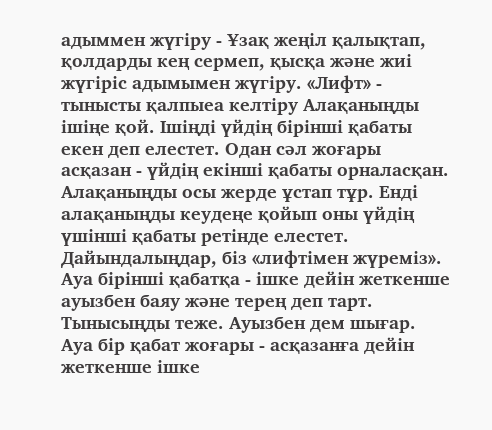адыммен жүгіру - Ұзақ жеңіл қалықтап, қолдарды кең сермеп, қысқа және жиі жүгіріс адымымен жүгіру. «Лифт» - тынысты қалпыеа келтіру Алақаныңды ішіңе қой. Ішіңді үйдің бірінші қабаты екен деп елестет. Одан сәл жоғары асқазан - үйдің екінші қабаты орналасқан. Алақаныңды осы жерде ұстап тұр. Енді алақаныңды кеудеңе қойып оны үйдің үшінші қабаты ретінде елестет. Дайындалыңдар, біз «лифтімен жүреміз». Ауа бірінші қабатқа - ішке дейін жеткенше ауызбен баяу және терең деп тарт. Тынысыңды теже. Ауызбен дем шығар. Ауа бір қабат жоғары - асқазанға дейін жеткенше ішке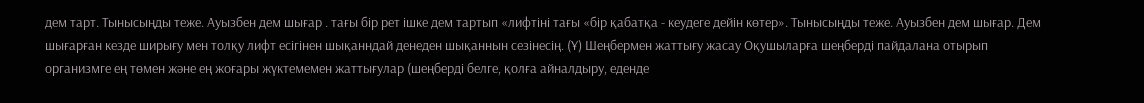дем тарт. Тынысыңды теже. Ауызбен дем шығар . тағы бір рет ішке дем тартып «лифтіні тағы «бір қабатқа - кеудеге дейін көтер». Тынысыңды теже. Ауызбен дем шығар. Дем шығарған кезде ширығу мен толқу лифт есігінен шықанндай денеден шықаннын сезінесің. (Ұ) Шеңбермен жаттығу жасау Оқушыларға шеңберді пайдалана отырып организмге ең төмен және ең жоғары жүктемемен жаттығулар (шеңберді белге, қолға айналдыру, еденде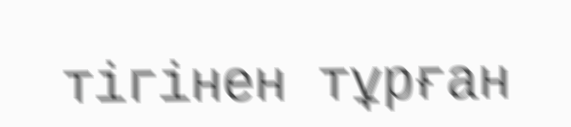тігінен тұрған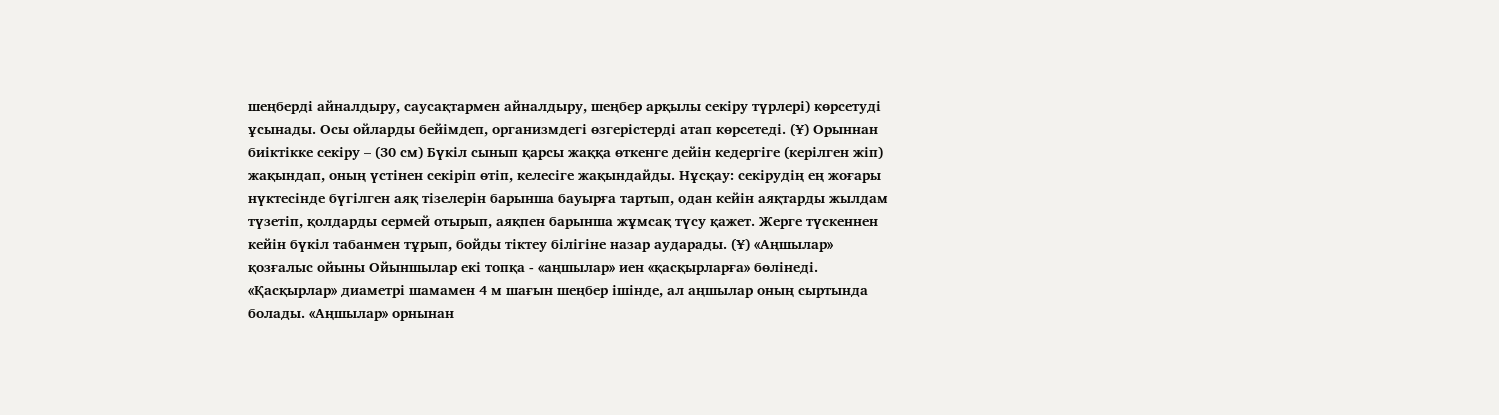шеңберді айналдыру, саусақтармен айналдыру, шеңбер арқылы секіру түрлері) көрсетуді ұсынады. Осы ойларды бейімдеп, организмдегі өзгерістерді атап көрсетеді. (Ұ) Орыннан биіктікке секіру – (30 см) Бүкіл сынып қарсы жаққа өткенге дейін кедергіге (керілген жіп) жақындап, оның үстінен секіріп өтіп, келесіге жақындайды. Нұсқау: секірудің ең жоғары нүктесінде бүгілген аяқ тізелерін барынша бауырға тартып, одан кейін аяқтарды жылдам түзетіп, қолдарды сермей отырып, аяқпен барынша жұмсақ түсу қажет. Жерге түскеннен кейін бүкіл табанмен тұрып, бойды тіктеу білігіне назар аударады. (Ұ) «Аңшылар» қозғалыс ойыны Ойыншылар екі топқа - «аңшылар» иен «қасқырларға» бөлінеді. «Қасқырлар» диаметрі шамамен 4 м шағын шеңбер ішінде, ал аңшылар оның сыртында болады. «Аңшылар» орнынан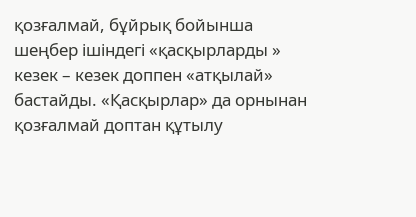қозғалмай, бұйрық бойынша шеңбер ішіндегі «қасқырларды » кезек – кезек доппен «атқылай» бастайды. «Қасқырлар» да орнынан қозғалмай доптан құтылу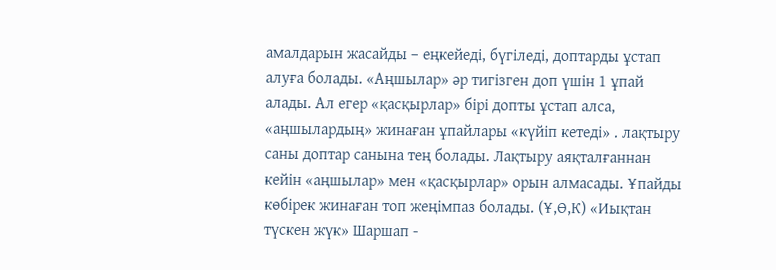амалдарын жасайды – еңкейеді, бүгіледі, доптарды ұстап алуға болады. «Аңшылар» әр тигізген доп үшін 1 ұпай алады. Ал егер «қасқырлар» бірі допты ұстап алса, «аңшылардың» жинаған ұпайлары «күйіп кетеді» . лақтыру саны доптар санына тең болады. Лақтыру аяқталғаннан кейін «аңшылар» мен «қасқырлар» орын алмасады. Ұпайды көбірек жинаған топ жеңімпаз болады. (Ұ,Ө,К) «Иықтан түскен жүк» Шаршап -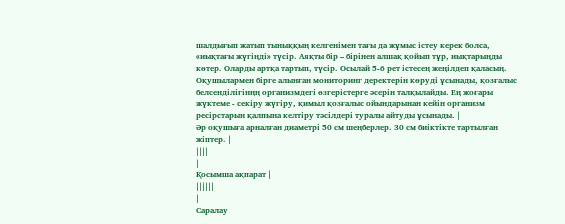шалдығып жатып тыныққың келгенімен тағы да жұмыс істеу керек болса, «иықтағы жүгіңді» түсір. Аяқты бір – бірінен алшақ қойып тұр, иықтарыңды көтер. Оларды артқа тартып, түсір. Осылай 5-6 рет істесең жеңілдеп қаласың. Оқушылармен бірге алынған мониторинг деректерін көруді ұсынады, қозғалыс белсенділігінңң организмдегі өзгерістерге әсерін талқылайды. Ең жоғары жүктеме - секіру жүгіру, қимыл қозғалыс ойындарынан кейін организм ресірстарын қалпына келтіру тәсілдері туралы айтуды ұсынады. |
Әр оқушыға арналған диаметрі 50 см шеңберлер. 30 см биіктікте тартылған жіптер. |
||||
|
Қосымша ақпарат |
||||||
|
Саралау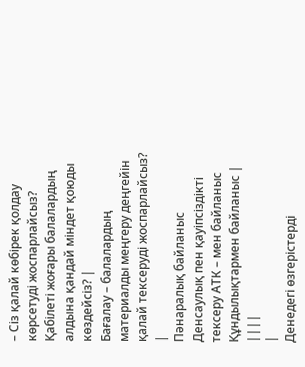– Сіз қалай көбірек қолдау көрсетуді жоспарлайсыз? Қабілеті жоғары балалардың алдына қандай міндет қоюды көздейсіз? |
Бағалау – балалардың материалды меңгеру деңгейін қалай тексеруді жоспарлайсыз? |
Пәнаралық байланыс Денсаулық пен қауіпсіздікті тексеру АТК – мен байланыс Құндылықтармен байланыс |
||||
|
Денедегі өзгерістерді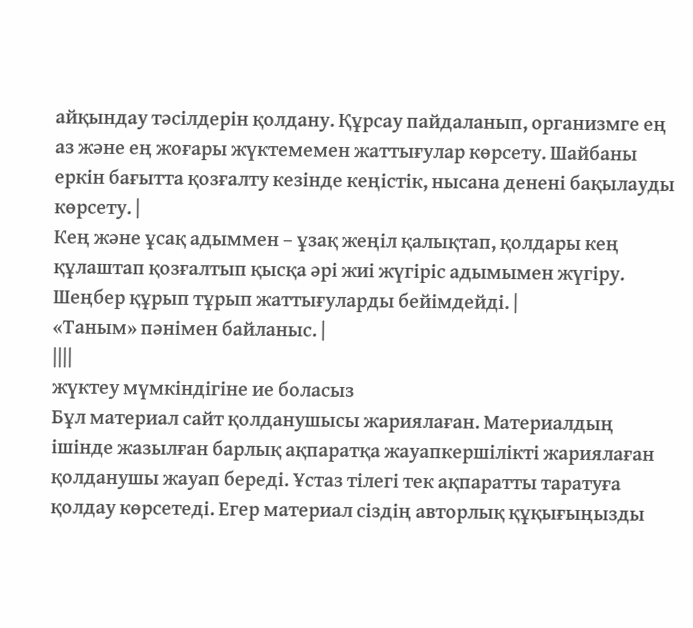айқындау тәсілдерін қолдану. Құрсау пайдаланып, организмге ең аз және ең жоғары жүктемемен жаттығулар көрсету. Шайбаны еркін бағытта қозғалту кезінде кеңістік, нысана денені бақылауды көрсету. |
Кең және ұсақ адыммен – ұзақ жеңіл қалықтап, қолдары кең құлаштап қозғалтып қысқа әрі жиі жүгіріс адымымен жүгіру. Шеңбер құрып тұрып жаттығуларды бейімдейді. |
«Таным» пәнімен байланыс. |
||||
жүктеу мүмкіндігіне ие боласыз
Бұл материал сайт қолданушысы жариялаған. Материалдың ішінде жазылған барлық ақпаратқа жауапкершілікті жариялаған қолданушы жауап береді. Ұстаз тілегі тек ақпаратты таратуға қолдау көрсетеді. Егер материал сіздің авторлық құқығыңызды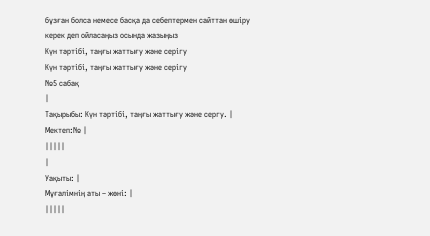бұзған болса немесе басқа да себептермен сайттан өшіру керек деп ойласаңыз осында жазыңыз
Күн тәртібі, таңғы жаттығу және серігу
Күн тәртібі, таңғы жаттығу және серігу
№5 сабақ
|
Тақырыбы: Күн тәртібі, таңғы жаттығу және сергу. |
Мектеп:№ |
|||||
|
Уақыты: |
Мұғалімнің аты – жөні: |
|||||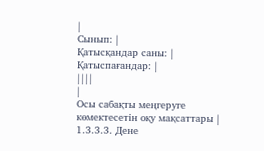|
Сынып: |
Қатысқандар саны: |
Қатыспағандар: |
||||
|
Осы сабақты меңгеруге көмектесетін оқу мақсаттары |
1.3.3.3. Дене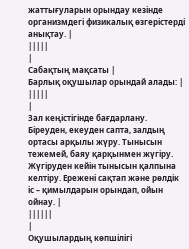жаттығуларын орындау кезінде организмдегі физикалық өзгерістерді анықтау. |
|||||
|
Сабақтың мақсаты |
Барлық оқушылар орындай алады: |
|||||
|
Зал кеңістігінде бағдарлану. Біреуден, екеуден сапта, залдың ортасы арқылы жүру. Тынысын тежемей, баяу қарқынмен жүгіру. Жүгіруден кейін тынысын қалпына келтіру. Ережені сақтап және рөлдік іс – қимылдарын орындап, ойын ойнау. |
||||||
|
Оқушылардың көпшілігі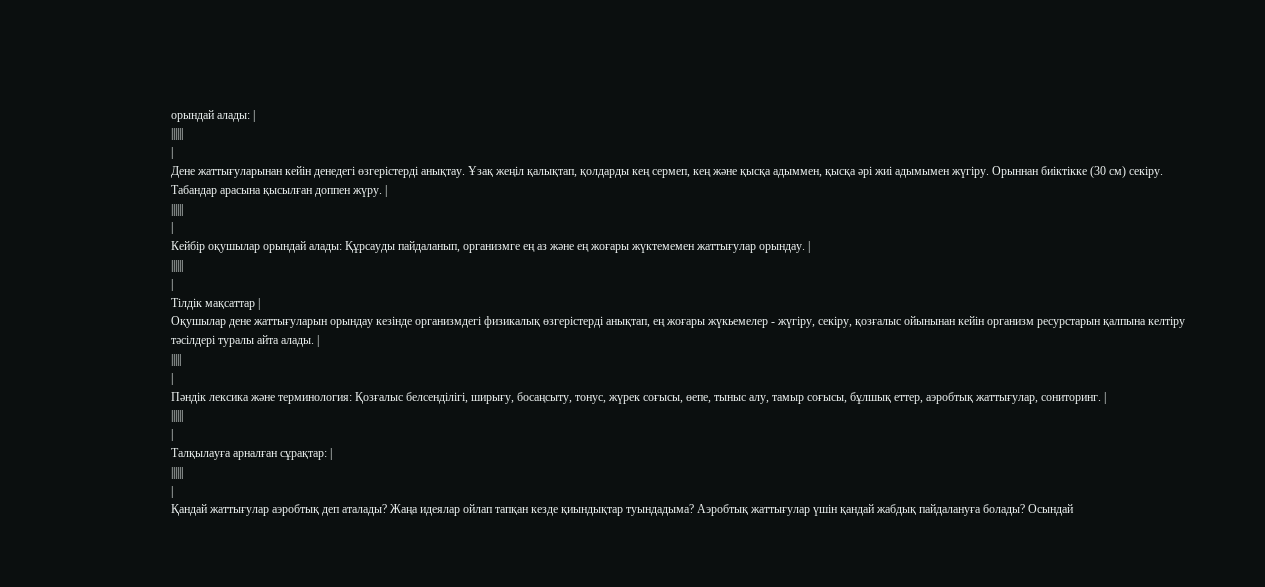орындай алады: |
||||||
|
Дене жаттығуларынан кейін денедегі өзгерістерді анықтау. Ұзақ жеңіл қалықтап, қолдарды кең сермеп, кең және қысқа адыммен, қысқа әрі жиі адымымен жүгіру. Орыннан биіктікке (30 см) секіру. Табандар арасына қысылған доппен жүру. |
||||||
|
Кейбір оқушылар орындай алады: Құрсауды пайдаланып, организмге ең аз және ең жоғары жүктемемен жаттығулар орындау. |
||||||
|
Тілдік мақсаттар |
Оқушылар дене жаттығуларын орындау кезінде организмдегі физикалық өзгерістерді анықтап, ең жоғары жүкьемелер - жүгіру, секіру, қозғалыс ойынынан кейін организм ресурстарын қалпына келтіру тәсілдері туралы айта алады. |
|||||
|
Пәндік лексика және терминология: Қозғалыс белсенділігі, ширығу, босаңсыту, тонус, жүрек соғысы, өепе, тыныс алу, тамыр соғысы, бұлшық еттер, аэробтық жаттығулар, сониторинг. |
||||||
|
Талқылауға арналған сұрақтар: |
||||||
|
Қандай жаттығулар аэробтық деп аталады? Жаңа идеялар ойлап тапқан кезде қиындықтар туындадыма? Аэробтық жаттығулар үшін қандай жабдық пайдалануға болады? Осындай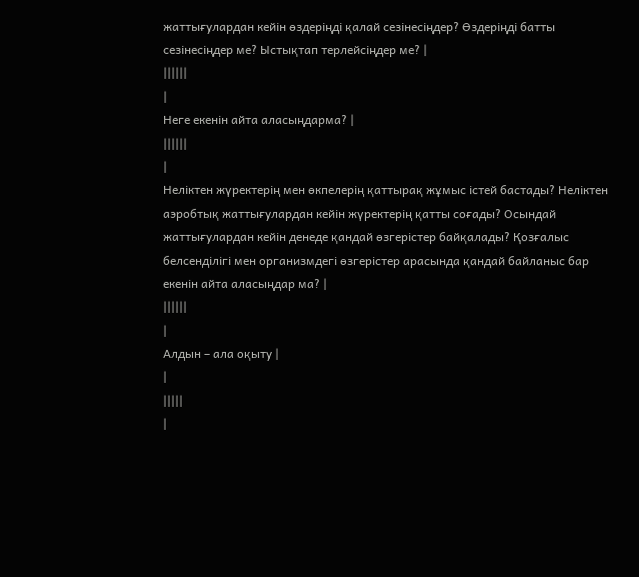жаттығулардан кейін өздеріңді қалай сезінесіңдер? Өздеріңді батты сезінесіңдер ме? Ыстықтап терлейсіңдер ме? |
||||||
|
Неге екенін айта аласыңдарма? |
||||||
|
Неліктен жүректерің мен өкпелерің қаттырақ жұмыс істей бастады? Неліктен аэробтық жаттығулардан кейін жүректерің қатты соғады? Осындай жаттығулардан кейін денеде қандай өзгерістер байқалады? Қозғалыс белсенділігі мен организмдегі өзгерістер арасында қандай байланыс бар екенін айта аласыңдар ма? |
||||||
|
Алдын – ала оқыту |
|
|||||
|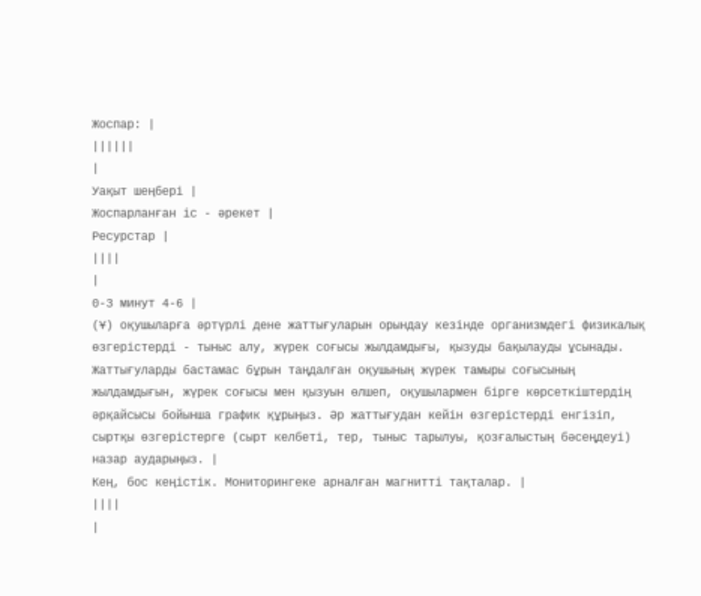Жоспар: |
||||||
|
Уақыт шеңбері |
Жоспарланған іс - әрекет |
Ресурстар |
||||
|
0-3 минут 4-6 |
(Ұ) оқушыларға әртүрлі дене жаттығуларын орындау кезінде организмдегі физикалық өзгерістерді - тыныс алу, жүрек соғысы жылдамдығы, қызуды бақылауды ұсынады. Жаттығуларды бастамас бұрын таңдалған оқушының жүрек тамыры соғысының жылдамдығын, жүрек соғысы мен қызуын өлшеп, оқушылармен бірге көрсеткіштердің әрқайсысы бойынша график құрыңыз. Әр жаттығудан кейін өзгерістерді енгізіп, сыртқы өзгерістерге (сырт келбеті, тер, тыныс тарылуы, қозғалыстың бәсеңдеуі) назар аударыңыз. |
Кең, бос кеңістік. Мониторингеке арналған магнитті тақталар. |
||||
|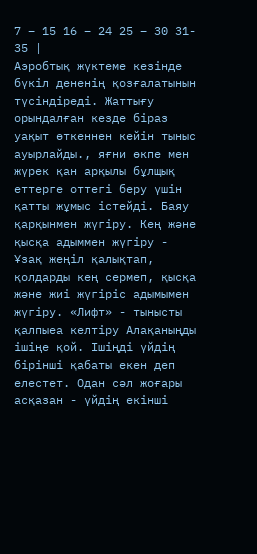7 – 15 16 – 24 25 – 30 31- 35 |
Аэробтық жүктеме кезінде бүкіл дененің қозғалатынын түсіндіреді. Жаттығу орындалған кезде біраз уақыт өткеннен кейін тыныс ауырлайды., яғни өкпе мен жүрек қан арқылы бұлщық еттерге оттегі беру үшін қатты жұмыс істейді. Баяу қарқынмен жүгіру. Кең және қысқа адыммен жүгіру - Ұзақ жеңіл қалықтап, қолдарды кең сермеп, қысқа және жиі жүгіріс адымымен жүгіру. «Лифт» - тынысты қалпыеа келтіру Алақаныңды ішіңе қой. Ішіңді үйдің бірінші қабаты екен деп елестет. Одан сәл жоғары асқазан - үйдің екінші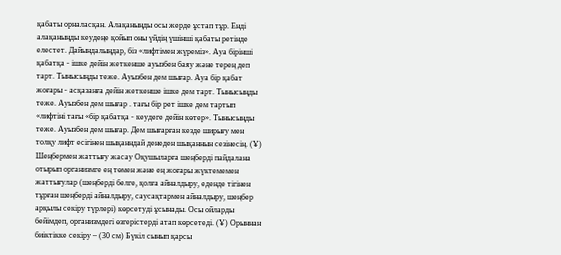қабаты орналасқан. Алақаныңды осы жерде ұстап тұр. Енді алақаныңды кеудеңе қойып оны үйдің үшінші қабаты ретінде елестет. Дайындалыңдар, біз «лифтімен жүреміз». Ауа бірінші қабатқа - ішке дейін жеткенше ауызбен баяу және терең деп тарт. Тынысыңды теже. Ауызбен дем шығар. Ауа бір қабат жоғары - асқазанға дейін жеткенше ішке дем тарт. Тынысыңды теже. Ауызбен дем шығар . тағы бір рет ішке дем тартып «лифтіні тағы «бір қабатқа - кеудеге дейін көтер». Тынысыңды теже. Ауызбен дем шығар. Дем шығарған кезде ширығу мен толқу лифт есігінен шықанндай денеден шықаннын сезінесің. (Ұ) Шеңбермен жаттығу жасау Оқушыларға шеңберді пайдалана отырып организмге ең төмен және ең жоғары жүктемемен жаттығулар (шеңберді белге, қолға айналдыру, еденде тігінен тұрған шеңберді айналдыру, саусақтармен айналдыру, шеңбер арқылы секіру түрлері) көрсетуді ұсынады. Осы ойларды бейімдеп, организмдегі өзгерістерді атап көрсетеді. (Ұ) Орыннан биіктікке секіру – (30 см) Бүкіл сынып қарсы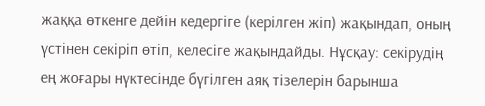жаққа өткенге дейін кедергіге (керілген жіп) жақындап, оның үстінен секіріп өтіп, келесіге жақындайды. Нұсқау: секірудің ең жоғары нүктесінде бүгілген аяқ тізелерін барынша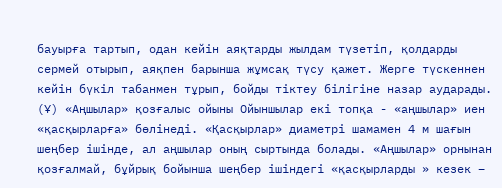бауырға тартып, одан кейін аяқтарды жылдам түзетіп, қолдарды сермей отырып, аяқпен барынша жұмсақ түсу қажет. Жерге түскеннен кейін бүкіл табанмен тұрып, бойды тіктеу білігіне назар аударады. (Ұ) «Аңшылар» қозғалыс ойыны Ойыншылар екі топқа - «аңшылар» иен «қасқырларға» бөлінеді. «Қасқырлар» диаметрі шамамен 4 м шағын шеңбер ішінде, ал аңшылар оның сыртында болады. «Аңшылар» орнынан қозғалмай, бұйрық бойынша шеңбер ішіндегі «қасқырларды » кезек –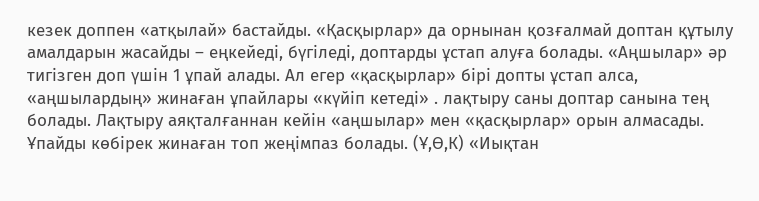кезек доппен «атқылай» бастайды. «Қасқырлар» да орнынан қозғалмай доптан құтылу амалдарын жасайды – еңкейеді, бүгіледі, доптарды ұстап алуға болады. «Аңшылар» әр тигізген доп үшін 1 ұпай алады. Ал егер «қасқырлар» бірі допты ұстап алса, «аңшылардың» жинаған ұпайлары «күйіп кетеді» . лақтыру саны доптар санына тең болады. Лақтыру аяқталғаннан кейін «аңшылар» мен «қасқырлар» орын алмасады. Ұпайды көбірек жинаған топ жеңімпаз болады. (Ұ,Ө,К) «Иықтан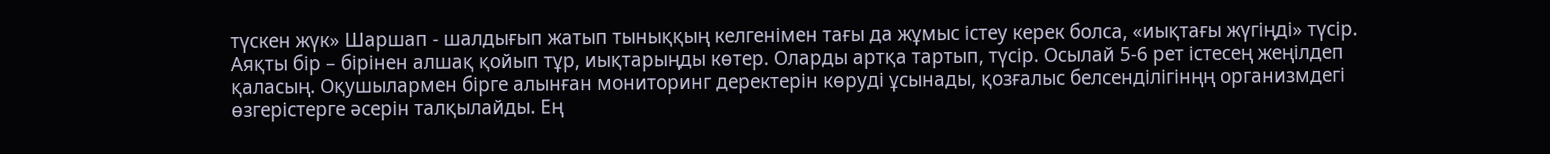түскен жүк» Шаршап - шалдығып жатып тыныққың келгенімен тағы да жұмыс істеу керек болса, «иықтағы жүгіңді» түсір. Аяқты бір – бірінен алшақ қойып тұр, иықтарыңды көтер. Оларды артқа тартып, түсір. Осылай 5-6 рет істесең жеңілдеп қаласың. Оқушылармен бірге алынған мониторинг деректерін көруді ұсынады, қозғалыс белсенділігінңң организмдегі өзгерістерге әсерін талқылайды. Ең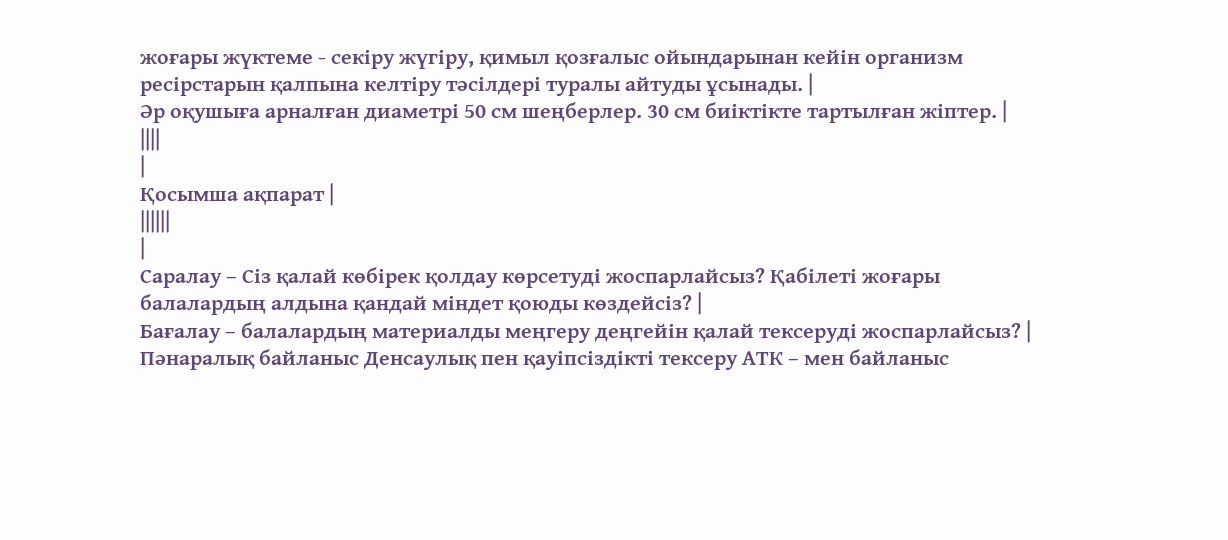жоғары жүктеме - секіру жүгіру, қимыл қозғалыс ойындарынан кейін организм ресірстарын қалпына келтіру тәсілдері туралы айтуды ұсынады. |
Әр оқушыға арналған диаметрі 50 см шеңберлер. 30 см биіктікте тартылған жіптер. |
||||
|
Қосымша ақпарат |
||||||
|
Саралау – Сіз қалай көбірек қолдау көрсетуді жоспарлайсыз? Қабілеті жоғары балалардың алдына қандай міндет қоюды көздейсіз? |
Бағалау – балалардың материалды меңгеру деңгейін қалай тексеруді жоспарлайсыз? |
Пәнаралық байланыс Денсаулық пен қауіпсіздікті тексеру АТК – мен байланыс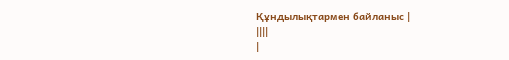Құндылықтармен байланыс |
||||
|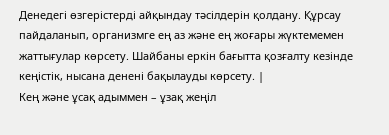Денедегі өзгерістерді айқындау тәсілдерін қолдану. Құрсау пайдаланып, организмге ең аз және ең жоғары жүктемемен жаттығулар көрсету. Шайбаны еркін бағытта қозғалту кезінде кеңістік, нысана денені бақылауды көрсету. |
Кең және ұсақ адыммен – ұзақ жеңіл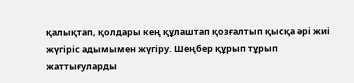қалықтап, қолдары кең құлаштап қозғалтып қысқа әрі жиі жүгіріс адымымен жүгіру. Шеңбер құрып тұрып жаттығуларды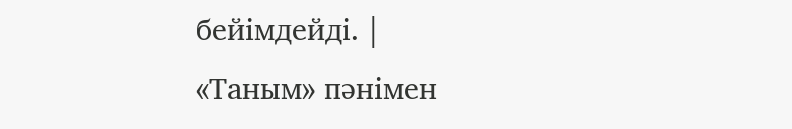бейімдейді. |
«Таным» пәнімен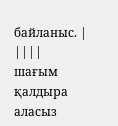байланыс. |
||||
шағым қалдыра аласыз